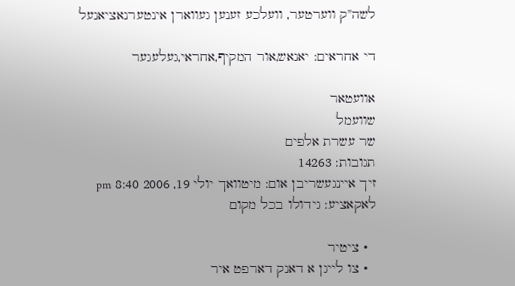לשה"ק ווערטער, וועלכע זענען געווארן אינטערנאציאנעל

די אחראים: יאנאש,אור המקיף,אחראי,געלעגער

אוועטאר
שוועמל
שר עשרת אלפים
תגובות: 14263
זיך איינגעשריבן אום: מיטוואך יולי 19, 2006 8:40 pm
לאקאציע: גידולו בכל מקום

  • ציטיר
  • צו לייגן א דאנק דארפט איר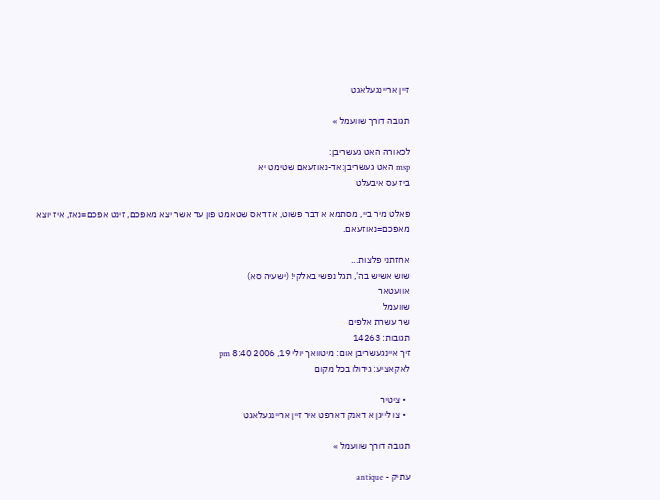זיין אריינגעלאגט

תגובה דורך שוועמל »

לכאורה האט געשריבן:
msp האט געשריבן:אד-נאוזעאם שטימט יא
ביז עס איבעלט

פאלט מיר ביי, מסתמא א דבר פשוט, אז דאס שטאמט פון עד אשר יצא מאפכם, זינט אפכם=נאז, איז יוצא מאפכם=נאוזעאם.

אחזתני פלצות...
שוש אשיש בה', תגל נפשי באלקי! (ישעיה סא)
אוועטאר
שוועמל
שר עשרת אלפים
תגובות: 14263
זיך איינגעשריבן אום: מיטוואך יולי 19, 2006 8:40 pm
לאקאציע: גידולו בכל מקום

  • ציטיר
  • צו לייגן א דאנק דארפט איר זיין אריינגעלאגט

תגובה דורך שוועמל »

עתיק - antique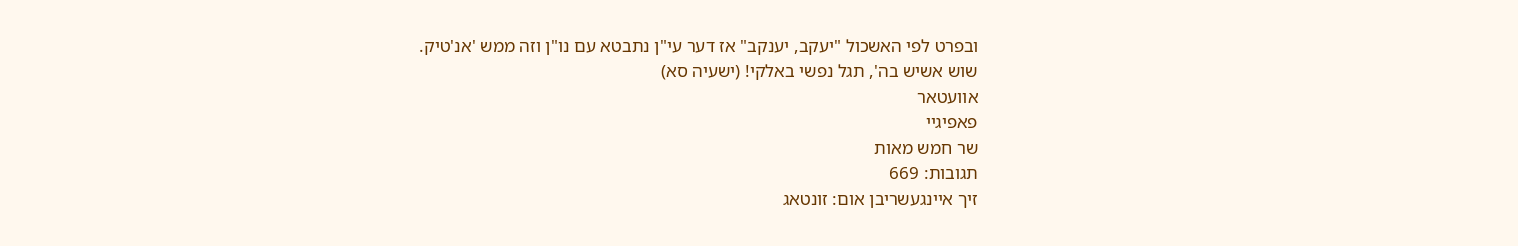ובפרט לפי האשכול "יעקב, יענקב" אז דער עי"ן נתבטא עם נו"ן וזה ממש 'אנ'טיק.
שוש אשיש בה', תגל נפשי באלקי! (ישעיה סא)
אוועטאר
פאפיגיי
שר חמש מאות
תגובות: 669
זיך איינגעשריבן אום: זונטאג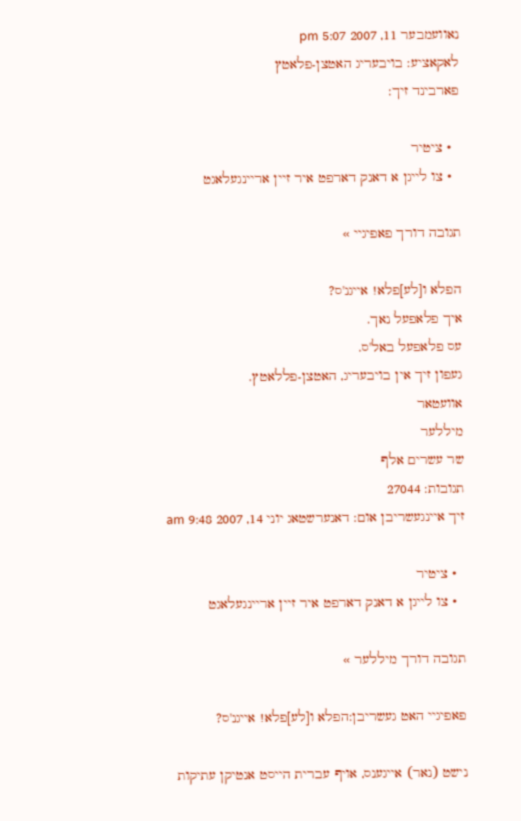נאוועמבער 11, 2007 5:07 pm
לאקאציע: בויבעריג האטצן-פלאטץ
פארבינד זיך:

  • ציטיר
  • צו לייגן א דאנק דארפט איר זיין אריינגעלאגט

תגובה דורך פאפיגיי »

הפלא ו[לע]פלא! אייגנ'ס?
איך פלאפעל נאך.
עס פלאפעל באל'ס.
געפון זיך אין בויבעריג, האטצן-פללאטץ.
אוועטאר
מיללער
שר עשרים אלף
תגובות: 27044
זיך איינגעשריבן אום: דאנערשטאג יוני 14, 2007 9:48 am

  • ציטיר
  • צו לייגן א דאנק דארפט איר זיין אריינגעלאגט

תגובה דורך מיללער »

פאפיגיי האט געשריבן:הפלא ו[לע]פלא! אייגנ'ס?

נישט (נאר) אייגענס, אויף עברית הייסט אנטיקן עתיקות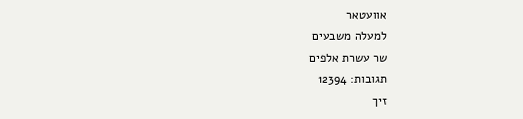אוועטאר
למעלה משבעים
שר עשרת אלפים
תגובות: 12394
זיך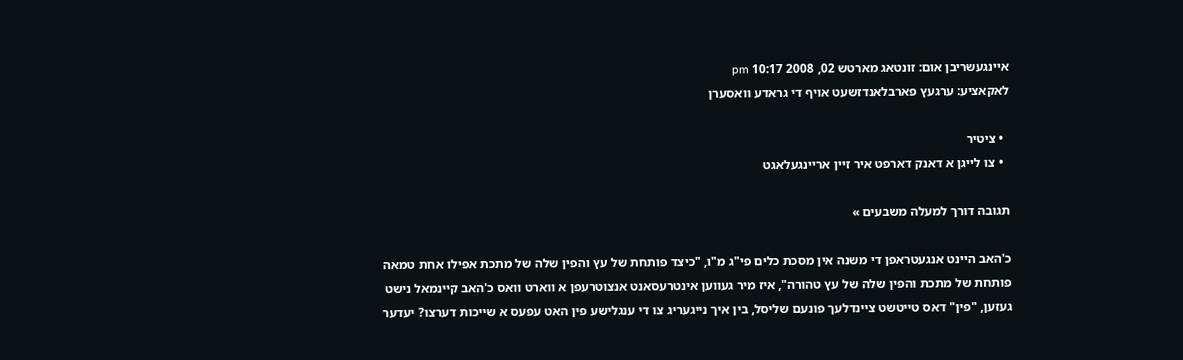איינגעשריבן אום: זונטאג מארטש 02, 2008 10:17 pm
לאקאציע: ערגעץ פארבלאנדזשעט אויף די גראדע וואסערן

  • ציטיר
  • צו לייגן א דאנק דארפט איר זיין אריינגעלאגט

תגובה דורך למעלה משבעים »

כ'האב היינט אנגעטראפן די משנה אין מסכת כלים פי"ג מ"ו, "כיצד פותחת של עץ והפין שלה של מתכת אפילו אחת טמאה פותחת של מתכת והפין שלה של עץ טהורה", איז מיר געווען אינטרעסאנט אנצוטרעפן א ווארט וואס כ'האב קיינמאל נישט געזען, "פין" דאס טייטשט ציינדלעך פונעם שליסל, בין איך נייגעריג צו די ענגלישע פין האט עפעס א שייכות דערצו? יעדער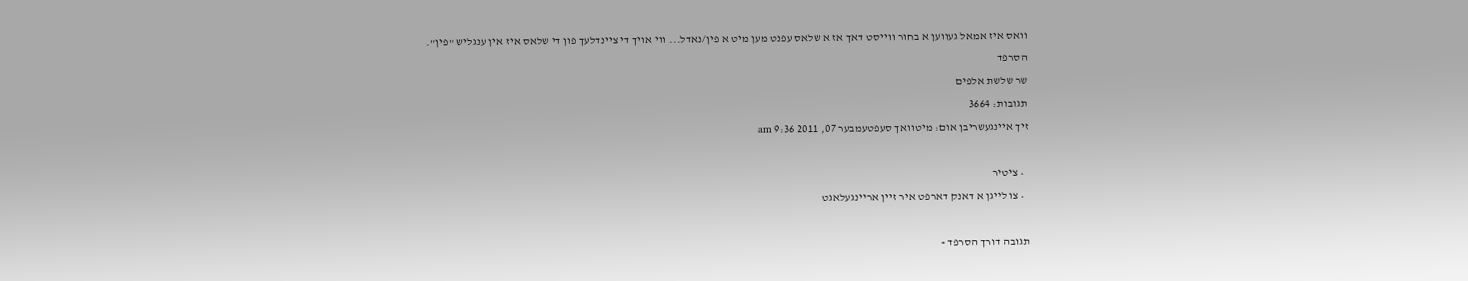וואס איז אמאל געווען א בחור ווייסט דאך אז א שלאס עפנט מען מיט א פין/נאדל... ווי אויך די ציינדלעך פון די שלאס איז אין ענגליש "פין".
הסרפד
שר שלשת אלפים
תגובות: 3664
זיך איינגעשריבן אום: מיטוואך סעפטעמבער 07, 2011 9:36 am

  • ציטיר
  • צו לייגן א דאנק דארפט איר זיין אריינגעלאגט

תגובה דורך הסרפד »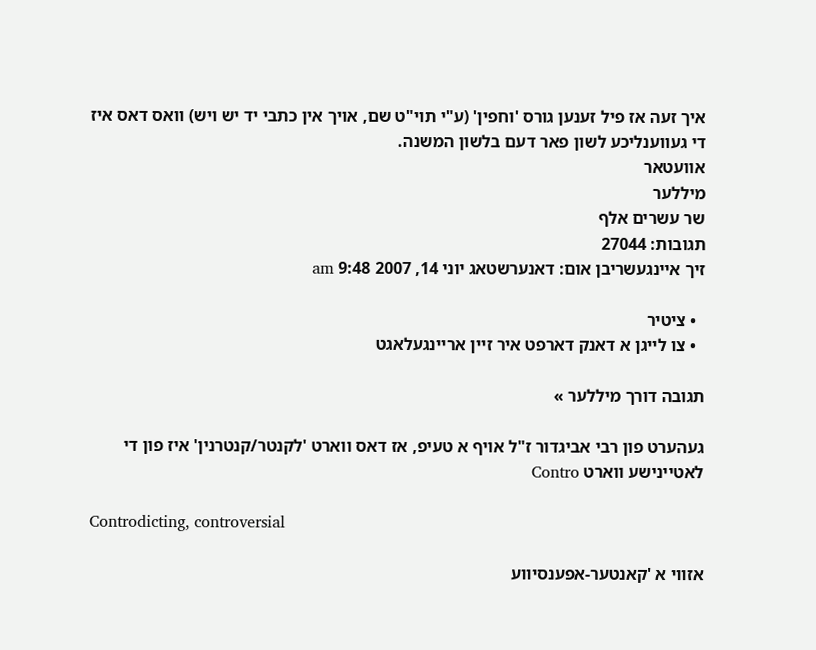איך זעה אז פיל זענען גורס 'וחפין' (ע"י תוי"ט שם, אויך אין כתבי יד יש ויש) וואס דאס איז די געווענליכע לשון פאר דעם בלשון המשנה.
אוועטאר
מיללער
שר עשרים אלף
תגובות: 27044
זיך איינגעשריבן אום: דאנערשטאג יוני 14, 2007 9:48 am

  • ציטיר
  • צו לייגן א דאנק דארפט איר זיין אריינגעלאגט

תגובה דורך מיללער »

געהערט פון רבי אביגדור ז"ל אויף א טעיפ, אז דאס ווארט 'לקנטר/קנטרנין' איז פון די לאטיינישע ווארט Contro

Controdicting, controversial

אזווי א 'קאנטער-אפענסיווע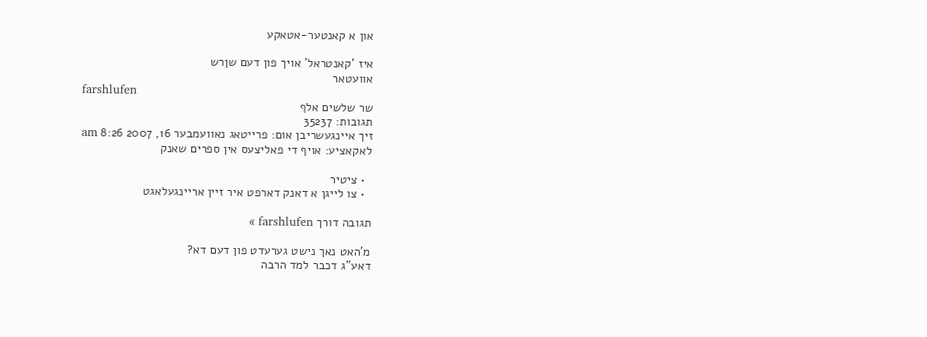און א קאנטער-אטאקע

איז 'קאנטראל' אויך פון דעם שןרש
אוועטאר
farshlufen
שר שלשים אלף
תגובות: 35237
זיך איינגעשריבן אום: פרייטאג נאוועמבער 16, 2007 8:26 am
לאקאציע: אויף די פאליצעס אין ספרים שאנק

  • ציטיר
  • צו לייגן א דאנק דארפט איר זיין אריינגעלאגט

תגובה דורך farshlufen »

מ'האט נאך נישט גערעדט פון דעם דא?
דאע"ג דכבר למד הרבה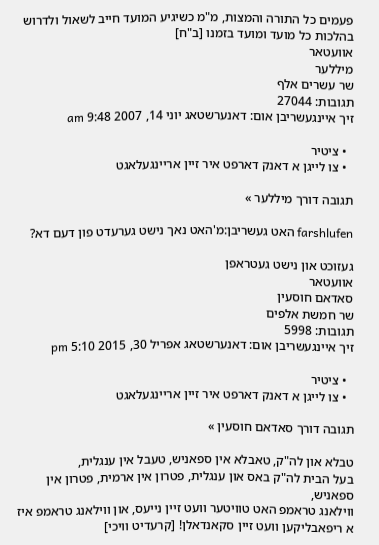פעמים כל התורה והמצות, מ"מ כשיגיע המועד חייב לשאול ולדרוש בהלכות כל מועד ומועד בזמנו [ב"ח]
אוועטאר
מיללער
שר עשרים אלף
תגובות: 27044
זיך איינגעשריבן אום: דאנערשטאג יוני 14, 2007 9:48 am

  • ציטיר
  • צו לייגן א דאנק דארפט איר זיין אריינגעלאגט

תגובה דורך מיללער »

farshlufen האט געשריבן:מ'האט נאך נישט גערעדט פון דעם דא?

געזוכט און נישט געטראפן
אוועטאר
סאדאם חוסעין
שר חמשת אלפים
תגובות: 5998
זיך איינגעשריבן אום: דאנערשטאג אפריל 30, 2015 5:10 pm

  • ציטיר
  • צו לייגן א דאנק דארפט איר זיין אריינגעלאגט

תגובה דורך סאדאם חוסעין »

טבלא און לה"ק, טאבלא אין ספאניש, טעבל אין ענגלית,
בעל הבית לה"ק באס און ענגלית, פטרון אין ארמית, פטרון אין ספאניש,
ווילאנג טראמפ האט טוויטער וועט זיין נייעס, און ווילאנג טראמפ איז א ריפאבליקען וועט זיין סקאנדאלן! [קרעדיט וויכי]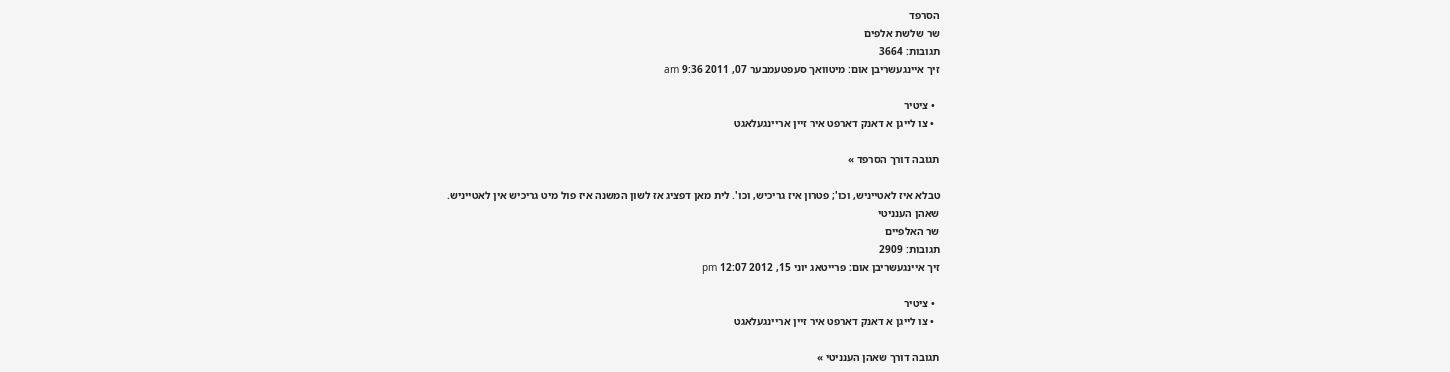הסרפד
שר שלשת אלפים
תגובות: 3664
זיך איינגעשריבן אום: מיטוואך סעפטעמבער 07, 2011 9:36 am

  • ציטיר
  • צו לייגן א דאנק דארפט איר זיין אריינגעלאגט

תגובה דורך הסרפד »

טבלא איז לאטייניש, וכו'; פטרון איז גריכיש, וכו'. לית מאן דפציג אז לשון המשנה איז פול מיט גריכיש אין לאטייניש.
שאהן הענניטי
שר האלפיים
תגובות: 2909
זיך איינגעשריבן אום: פרייטאג יוני 15, 2012 12:07 pm

  • ציטיר
  • צו לייגן א דאנק דארפט איר זיין אריינגעלאגט

תגובה דורך שאהן הענניטי »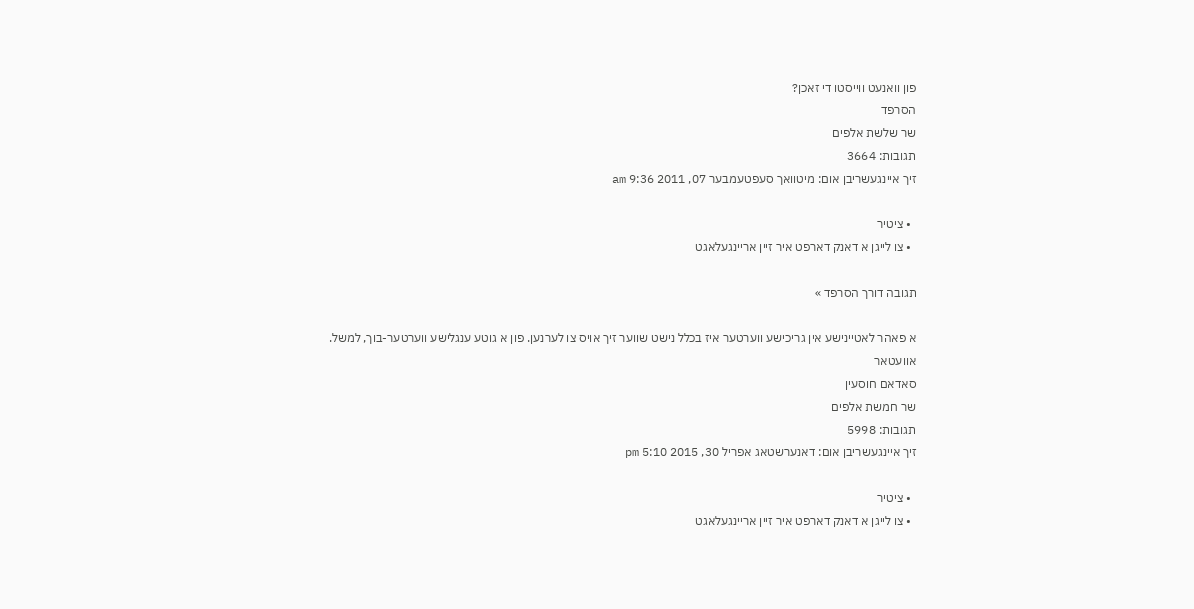פון וואנעט ווייסטו די זאכן?
הסרפד
שר שלשת אלפים
תגובות: 3664
זיך איינגעשריבן אום: מיטוואך סעפטעמבער 07, 2011 9:36 am

  • ציטיר
  • צו לייגן א דאנק דארפט איר זיין אריינגעלאגט

תגובה דורך הסרפד »

א פאהר לאטיינישע אין גריכישע ווערטער איז בכלל נישט שווער זיך אויס צו לערנען. פון א גוטע ענגלישע ווערטער-בוך, למשל.
אוועטאר
סאדאם חוסעין
שר חמשת אלפים
תגובות: 5998
זיך איינגעשריבן אום: דאנערשטאג אפריל 30, 2015 5:10 pm

  • ציטיר
  • צו לייגן א דאנק דארפט איר זיין אריינגעלאגט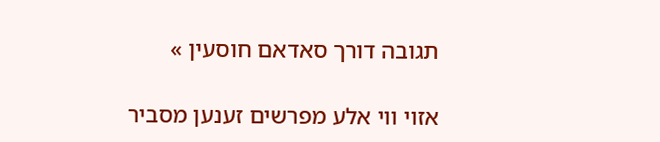תגובה דורך סאדאם חוסעין »

אזוי ווי אלע מפרשים זענען מסביר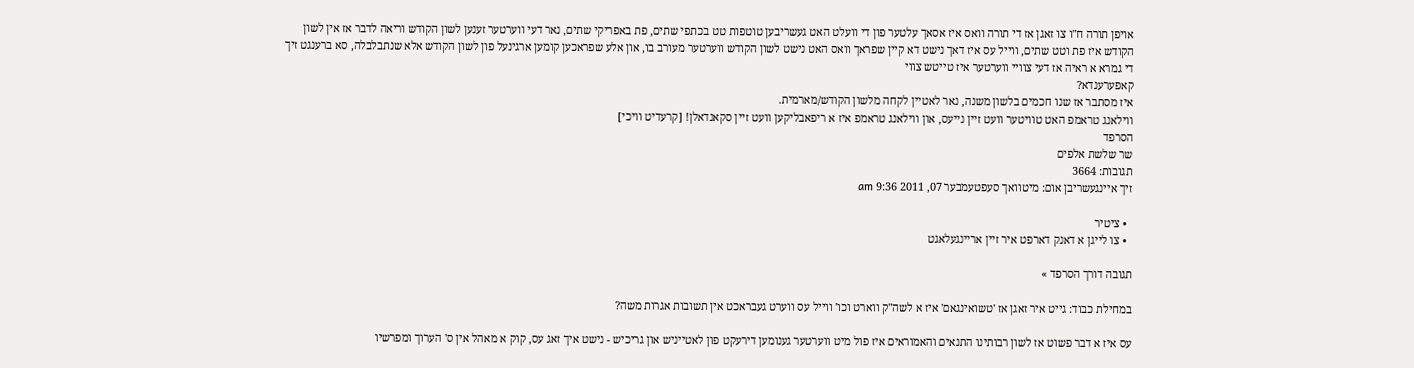אויפן תורה ח"ו צו זאגן אז די תורה וואס איז אסאך עלטער פון די וועלט האט געשריבען טוטפות טט בכתפי שתים, פת באפריקי שתים, נאר דעי ווערטער זענען לשון הקודש וריאה לדבר אז אין לשון הקודש איז פת וטט שתים, ווייל עס איז דאך נישט דא קיין שפראך וואס האט נישט לשון הקודש ווערטער מעורב בו, און אלע שפראכען קומען ארגינעל פון לשון הקודש אלא שנתבלבלה, סא ברענגט זיך די גמרא א ראיה אז דעי צוויי ווערטער איז טייטש צווי
קאפערענדא?
איז מסתבר אז שנו חכמים בלשון משנה, נאר לאטיין לקחה מלשון הקודש/מארמית.
ווילאנג טראמפ האט טוויטער וועט זיין נייעס, און ווילאנג טראמפ איז א ריפאבליקען וועט זיין סקאנדאלן! [קרעדיט וויכי]
הסרפד
שר שלשת אלפים
תגובות: 3664
זיך איינגעשריבן אום: מיטוואך סעפטעמבער 07, 2011 9:36 am

  • ציטיר
  • צו לייגן א דאנק דארפט איר זיין אריינגעלאגט

תגובה דורך הסרפד »

במחילת כבוד: גייט איר זאגן אז 'טשואינגאם' איז א לשה"ק ווארט וכו' ווייל עס ווערט געבראכט אין תשובות אגרות משה?

עס איז א דבר פשוט אז לשון רבותינו התנאים והאמוראים איז פול מיט ווערטער גענומען דירעקט פון לאטייניש און גריכיש - נישט איך זאג עס, קוק א מאהל אין ס' הערוך ומפרשיו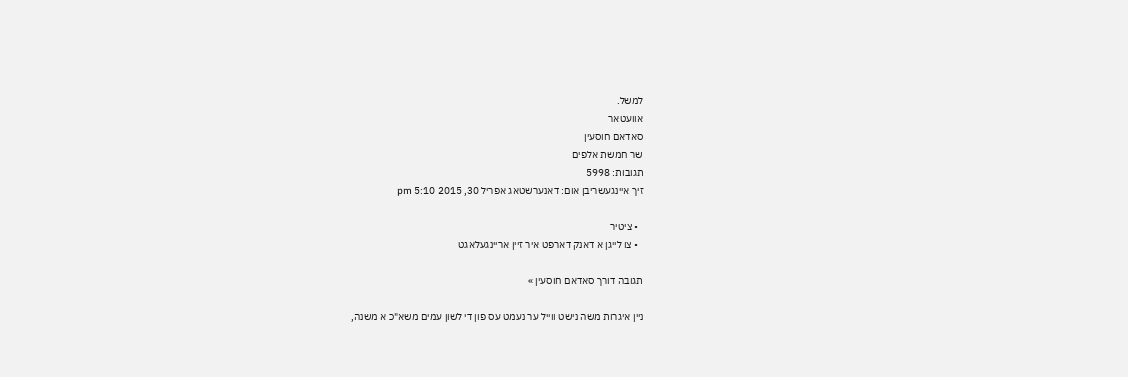למשל.
אוועטאר
סאדאם חוסעין
שר חמשת אלפים
תגובות: 5998
זיך איינגעשריבן אום: דאנערשטאג אפריל 30, 2015 5:10 pm

  • ציטיר
  • צו לייגן א דאנק דארפט איר זיין אריינגעלאגט

תגובה דורך סאדאם חוסעין »

ניין איגרות משה נישט ווייל ער נעמט עס פון די לשון עמים משא"כ א משנה,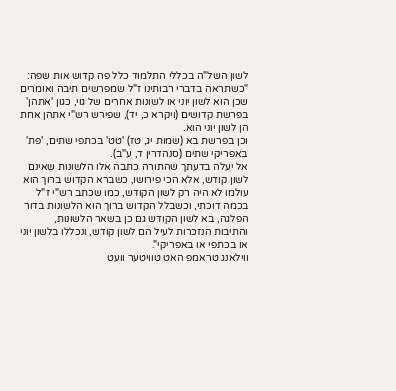לשון השל"ה בכללי התלמוד כלל פה קדוש אות שפה:
"כשתראה בדברי רבותינו ז"ל שמפרשים תיבה ואומרים שכן הוא לשון יוני או לשונות אחרים של גוי, כגון 'אתהן' בפרשת קדושים (ויקרא כ, יד), שפירש רש"י אתהן אחת הן לשון יוני הוא.
וכן בפרשת בא (שמות יג, טז) 'טט' בכתפי שתים, 'פת' באפריקי שתים (סנהדרין ד, ע"ב).
אל יעלה בדעתך שהתורה כתבה אלו הלשונות שאינם לשון קודש, אלא הכי פירושו, כשברא הקדוש ברוך הוא עולמו לא היה רק לשון הקודש, כמו שכתב רש"י ז"ל בכמה דוכתי, וכשבלל הקדוש ברוך הוא הלשונות בדור הפלגה, בא לשון הקודש גם כן בשאר הלשונות, והתיבות הנזכרות לעיל הם לשון קודש, ונכללו בלשון יוני או בכתפי או באפריקי".
ווילאנג טראמפ האט טוויטער וועט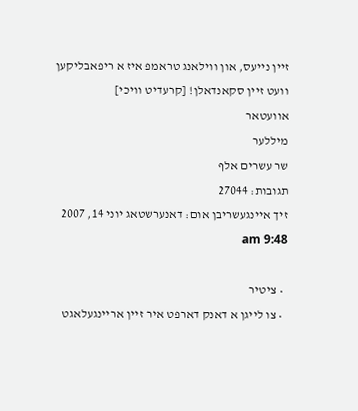זיין נייעס, און ווילאנג טראמפ איז א ריפאבליקען וועט זיין סקאנדאלן! [קרעדיט וויכי]
אוועטאר
מיללער
שר עשרים אלף
תגובות: 27044
זיך איינגעשריבן אום: דאנערשטאג יוני 14, 2007 9:48 am

  • ציטיר
  • צו לייגן א דאנק דארפט איר זיין אריינגעלאגט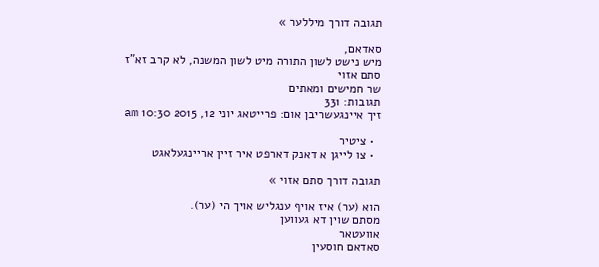תגובה דורך מיללער »

סאדאם,
מיש נישט לשון התורה מיט לשון המשנה, לא קרב זא"ז
סתם אזוי
שר חמישים ומאתים
תגובות: 331
זיך איינגעשריבן אום: פרייטאג יוני 12, 2015 10:30 am

  • ציטיר
  • צו לייגן א דאנק דארפט איר זיין אריינגעלאגט

תגובה דורך סתם אזוי »

הוא (ער) איז אויף ענגליש אויך הי (ער).
מסתם שוין דא געווען
אוועטאר
סאדאם חוסעין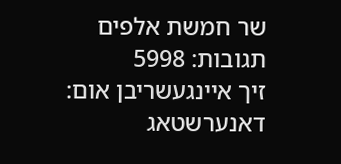שר חמשת אלפים
תגובות: 5998
זיך איינגעשריבן אום: דאנערשטאג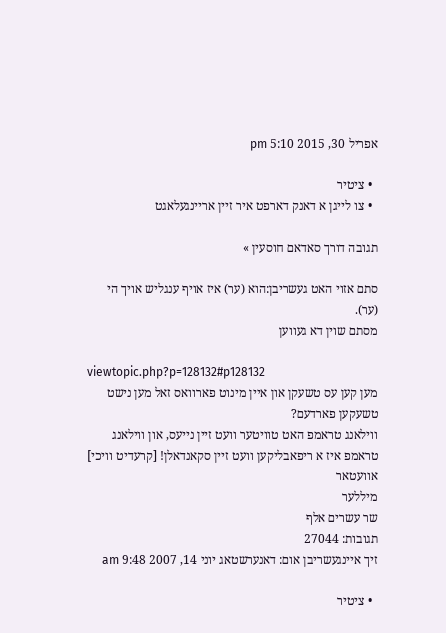אפריל 30, 2015 5:10 pm

  • ציטיר
  • צו לייגן א דאנק דארפט איר זיין אריינגעלאגט

תגובה דורך סאדאם חוסעין »

סתם אזוי האט געשריבן:הוא (ער) איז אויף ענגליש אויך הי (ער).
מסתם שוין דא געווען

viewtopic.php?p=128132#p128132
מען קען עס טשעקן און איין מינוט פארוואס זאל מען נישט טשעקען פארדעם?
ווילאנג טראמפ האט טוויטער וועט זיין נייעס, און ווילאנג טראמפ איז א ריפאבליקען וועט זיין סקאנדאלן! [קרעדיט וויכי]
אוועטאר
מיללער
שר עשרים אלף
תגובות: 27044
זיך איינגעשריבן אום: דאנערשטאג יוני 14, 2007 9:48 am

  • ציטיר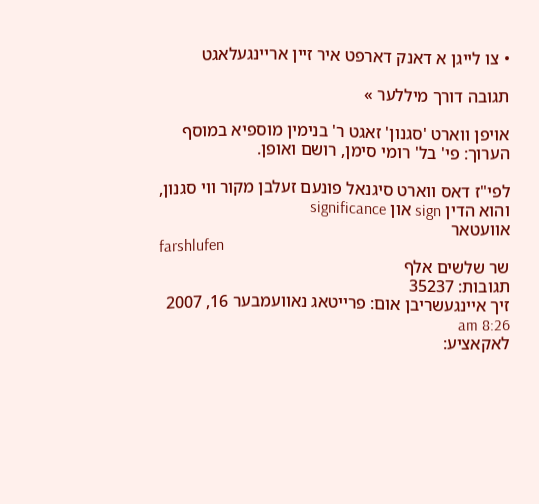• צו לייגן א דאנק דארפט איר זיין אריינגעלאגט

תגובה דורך מיללער »

אויפן ווארט 'סגנון' זאגט ר' בנימין מוספיא במוסף הערוך: פי' בל' רומי סימן, רושם ואופן.

לפי"ז דאס ווארט סיגנאל פונעם זעלבן מקור ווי סגנון, והוא הדין sign און significance
אוועטאר
farshlufen
שר שלשים אלף
תגובות: 35237
זיך איינגעשריבן אום: פרייטאג נאוועמבער 16, 2007 8:26 am
לאקאציע: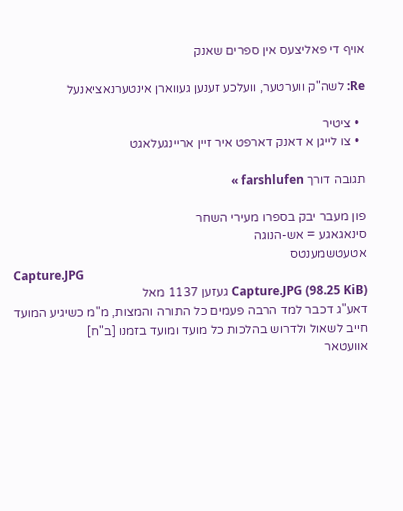אויף די פאליצעס אין ספרים שאנק

Re: לשה"ק ווערטער, וועלכע זענען געווארן אינטערנאציאנעל

  • ציטיר
  • צו לייגן א דאנק דארפט איר זיין אריינגעלאגט

תגובה דורך farshlufen »

פון מעבר יבק בספרו מעירי השחר
סינאגאגע = אש-הנוגה
אטעטשמענטס
Capture.JPG
Capture.JPG (98.25 KiB) געזען 1137 מאל
דאע"ג דכבר למד הרבה פעמים כל התורה והמצות, מ"מ כשיגיע המועד חייב לשאול ולדרוש בהלכות כל מועד ומועד בזמנו [ב"ח]
אוועטאר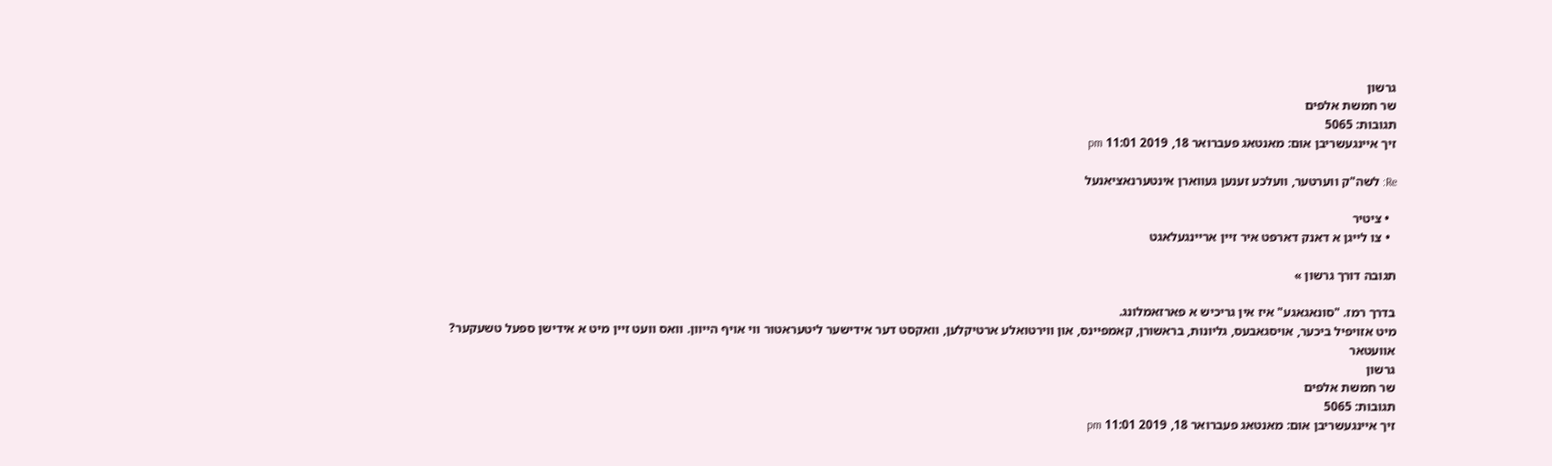גרשון
שר חמשת אלפים
תגובות: 5065
זיך איינגעשריבן אום: מאנטאג פעברואר 18, 2019 11:01 pm

Re: לשה"ק ווערטער, וועלכע זענען געווארן אינטערנאציאנעל

  • ציטיר
  • צו לייגן א דאנק דארפט איר זיין אריינגעלאגט

תגובה דורך גרשון »

בדרך רמז. "סונאגאגע" איז אין גריכיש א פארזאמלונג.
מיט אזויפיל ביכער, אויסגאבעס, גליונות, בראשורן, קאמפיינס, און ווירטואלע ארטיקלען, וואקסט דער אידישער ליטעראטור ווי אויף הייוון. וואס וועט זיין מיט א אידישן ספעל טשעקער?
אוועטאר
גרשון
שר חמשת אלפים
תגובות: 5065
זיך איינגעשריבן אום: מאנטאג פעברואר 18, 2019 11:01 pm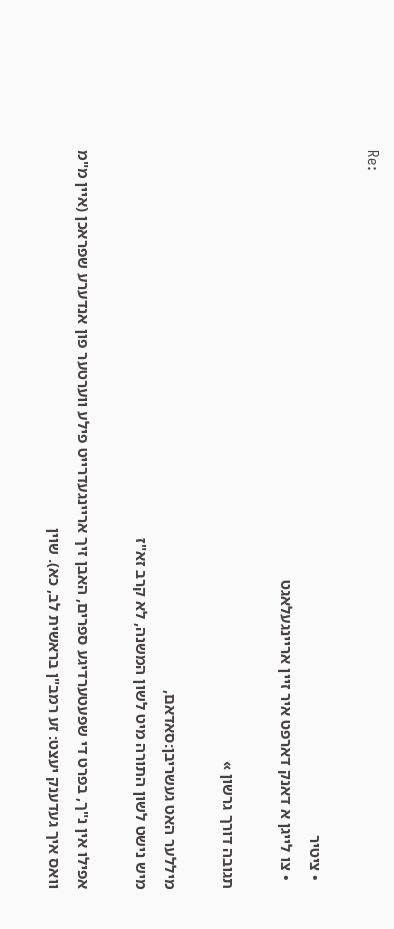Re:

  • ציטיר
  • צו לייגן א דאנק דארפט איר זיין אריינגעלאגט

תגובה דורך גרשון »

מיללער האט געשריבן:סאדאם,
מיש נישט לשון התורה מיט לשון המשנה, לא קרב זא"ז

אפילו אין נ"ך, בפרט די שפעטערדיגע ספרים, האבן זיך אריינגעדרייט פילע ווערטער פון אנדערע שפראכן (איין מ"מ וואס איך געדענק יעצט: זע רמב"ן בראשית לב, כא). שוין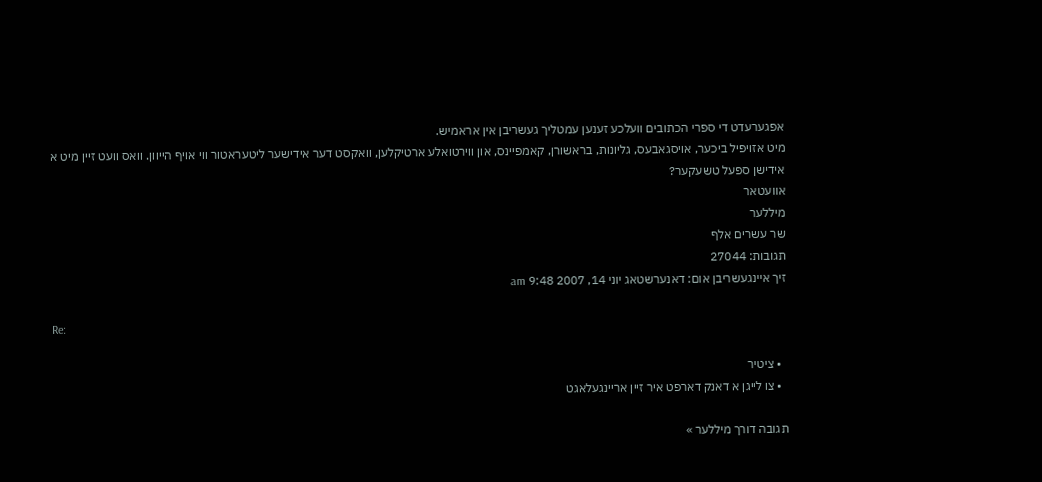אפגערעדט די ספרי הכתובים וועלכע זענען עמטליך געשריבן אין אראמיש.
מיט אזויפיל ביכער, אויסגאבעס, גליונות, בראשורן, קאמפיינס, און ווירטואלע ארטיקלען, וואקסט דער אידישער ליטעראטור ווי אויף הייוון. וואס וועט זיין מיט א אידישן ספעל טשעקער?
אוועטאר
מיללער
שר עשרים אלף
תגובות: 27044
זיך איינגעשריבן אום: דאנערשטאג יוני 14, 2007 9:48 am

Re:

  • ציטיר
  • צו לייגן א דאנק דארפט איר זיין אריינגעלאגט

תגובה דורך מיללער »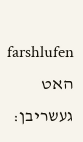farshlufen האט געשריבן: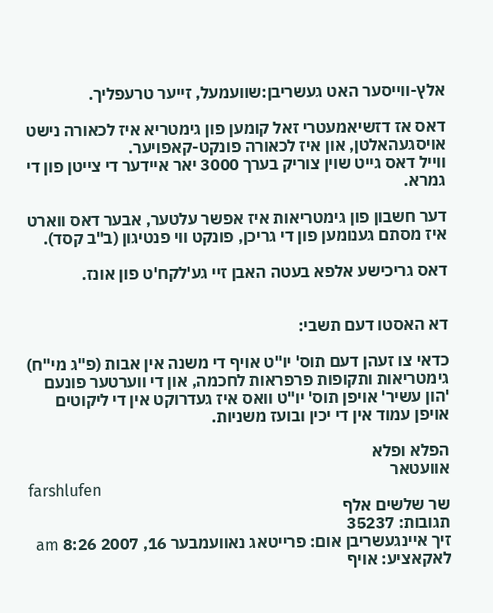אלץ-ווייסער האט געשריבן:שוועמעל, זייער טרעפליך.

דאס אז דזשיאמעטרי זאל קומען פון גימטריא איז לכאורה נישט אויסגעהאלטן, און איז לכאורה פונקט-קאפויער.
ווייל דאס גייט שוין צוריק בערך 3000 יאר איידער די צייטן פון די גמרא.

דער חשבון פון גימטריאות איז אפשר עלטער, אבער דאס ווארט איז מסתם גענומען פון די גריכן, פונקט ווי פנטיגון (ב"ב קסד).

דאס גריכישע אלפא בעטה האבן זיי גע'לקח'ט פון אונז.


דא האסטו דעם תשבי:

כדאי צו זעהן דעם תוס' יו"ט אויף די משנה אין אבות (פ"ג מי"ח) גימטריאות ותקופות פרפראות לחכמה, און די ווערטער פונעם 'הון עשיר' אויפן תוס' יו"ט וואס איז געדרוקט אין די ליקוטים אויפן עמוד אין די יכין ובועז משניות.

הפלא ופלא
אוועטאר
farshlufen
שר שלשים אלף
תגובות: 35237
זיך איינגעשריבן אום: פרייטאג נאוועמבער 16, 2007 8:26 am
לאקאציע: אויף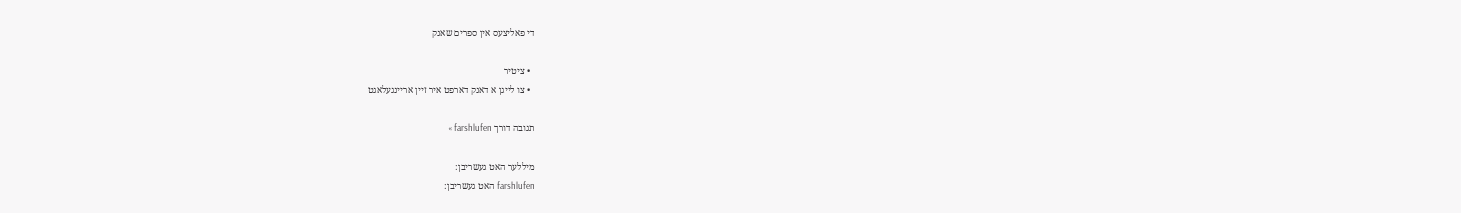די פאליצעס אין ספרים שאנק

  • ציטיר
  • צו לייגן א דאנק דארפט איר זיין אריינגעלאגט

תגובה דורך farshlufen »

מיללער האט געשריבן:
farshlufen האט געשריבן: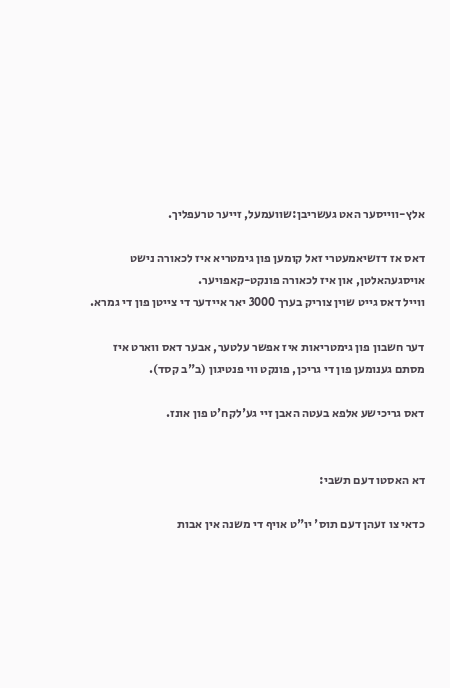אלץ-ווייסער האט געשריבן:שוועמעל, זייער טרעפליך.

דאס אז דזשיאמעטרי זאל קומען פון גימטריא איז לכאורה נישט אויסגעהאלטן, און איז לכאורה פונקט-קאפויער.
ווייל דאס גייט שוין צוריק בערך 3000 יאר איידער די צייטן פון די גמרא.

דער חשבון פון גימטריאות איז אפשר עלטער, אבער דאס ווארט איז מסתם גענומען פון די גריכן, פונקט ווי פנטיגון (ב"ב קסד).

דאס גריכישע אלפא בעטה האבן זיי גע'לקח'ט פון אונז.


דא האסטו דעם תשבי:

כדאי צו זעהן דעם תוס' יו"ט אויף די משנה אין אבות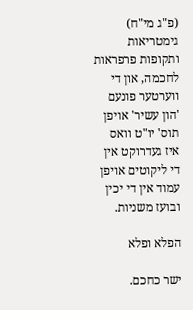(פ"ג מי"ח) גימטריאות ותקופות פרפראות לחכמה, און די ווערטער פונעם 'הון עשיר' אויפן תוס' יו"ט וואס איז געדרוקט אין די ליקוטים אויפן עמוד אין די יכין ובועז משניות.

הפלא ופלא

ישר כחכם.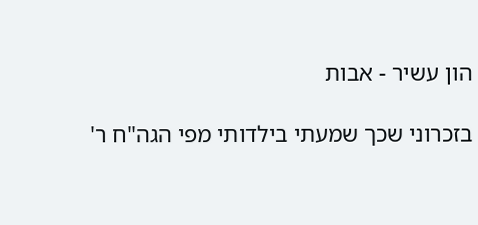הון עשיר - אבות

בזכרוני שכך שמעתי בילדותי מפי הגה"ח ר'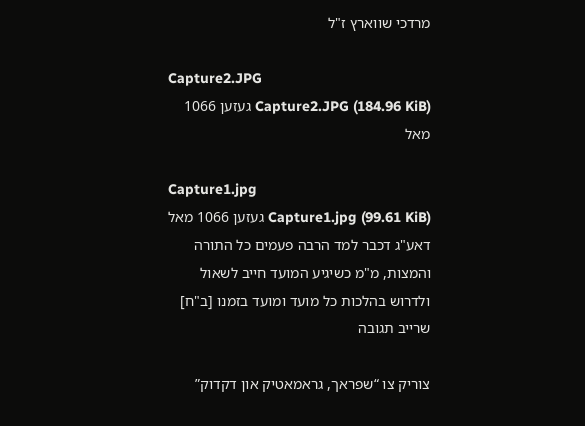מרדכי שווארץ ז"ל

Capture2.JPG
Capture2.JPG (184.96 KiB) געזען 1066 מאל

Capture1.jpg
Capture1.jpg (99.61 KiB) געזען 1066 מאל
דאע"ג דכבר למד הרבה פעמים כל התורה והמצות, מ"מ כשיגיע המועד חייב לשאול ולדרוש בהלכות כל מועד ומועד בזמנו [ב"ח]
שרייב תגובה

צוריק צו “שפראך, גראמאטיק און דקדוק”